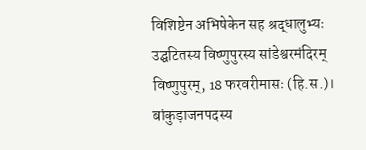विशिष्टेन अभिषेकेन सह श्रद्धालुभ्यः उद्घटितस्य विष्णुपुरस्य सांडेश्वरमंदिरम्
विष्णुपुरम्, 18 फरवरीमासः (हि.स.)। बांकुड़ाजनपदस्य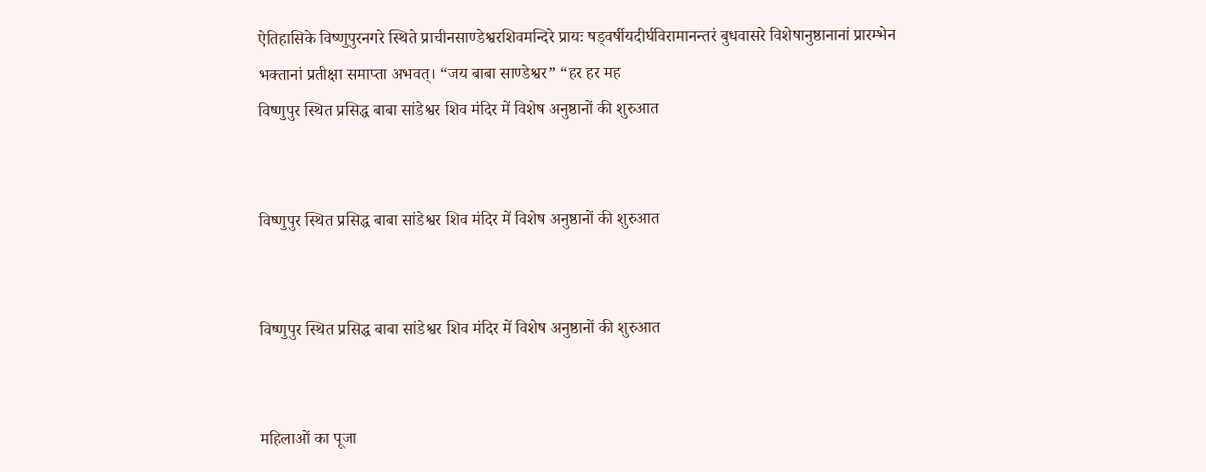ऐतिहासिके विष्णुपुरनगरे स्थिते प्राचीनसाण्डेश्वरशिवमन्दिरे प्रायः षड्वर्षीयदीर्घविरामानन्तरं बुधवासरे विशेषानुष्ठानानां प्रारम्भेन भक्तानां प्रतीक्षा समाप्ता अभवत्। “जय बाबा साण्डेश्वर” “हर हर मह
विष्णुपुर स्थित प्रसिद्ध बाबा सांडेश्वर शिव मंदिर में विशेष अनुष्ठानों की शुरुआत


विष्णुपुर स्थित प्रसिद्ध बाबा सांडेश्वर शिव मंदिर में विशेष अनुष्ठानों की शुरुआत


विष्णुपुर स्थित प्रसिद्ध बाबा सांडेश्वर शिव मंदिर में विशेष अनुष्ठानों की शुरुआत


महिलाओं का पूजा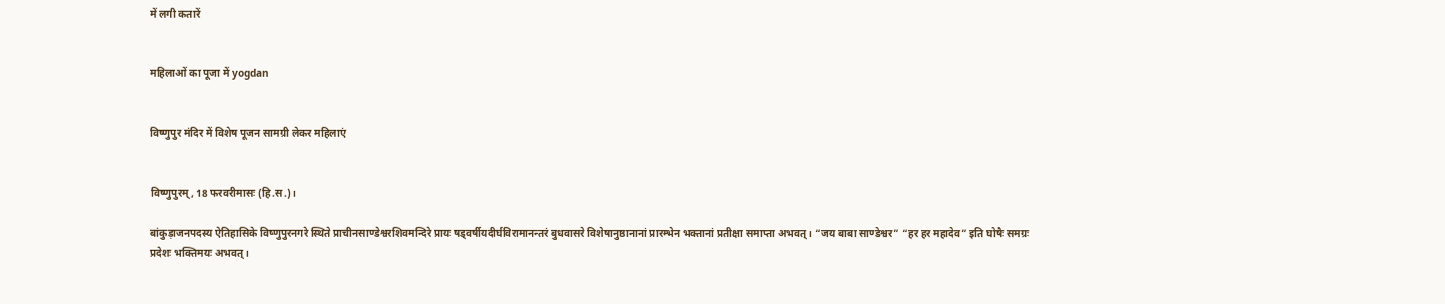में लगी कतारें


महिलाओं का पूजा में yogdan


विष्णुपुर मंदिर में विशेष पूजन सामग्री लेकर महिलाएं


विष्णुपुरम्, 18 फरवरीमासः (हि.स.)।

बांकुड़ाजनपदस्य ऐतिहासिके विष्णुपुरनगरे स्थिते प्राचीनसाण्डेश्वरशिवमन्दिरे प्रायः षड्वर्षीयदीर्घविरामानन्तरं बुधवासरे विशेषानुष्ठानानां प्रारम्भेन भक्तानां प्रतीक्षा समाप्ता अभवत्। “जय बाबा साण्डेश्वर” “हर हर महादेव” इति घोषैः समग्रः प्रदेशः भक्तिमयः अभवत्।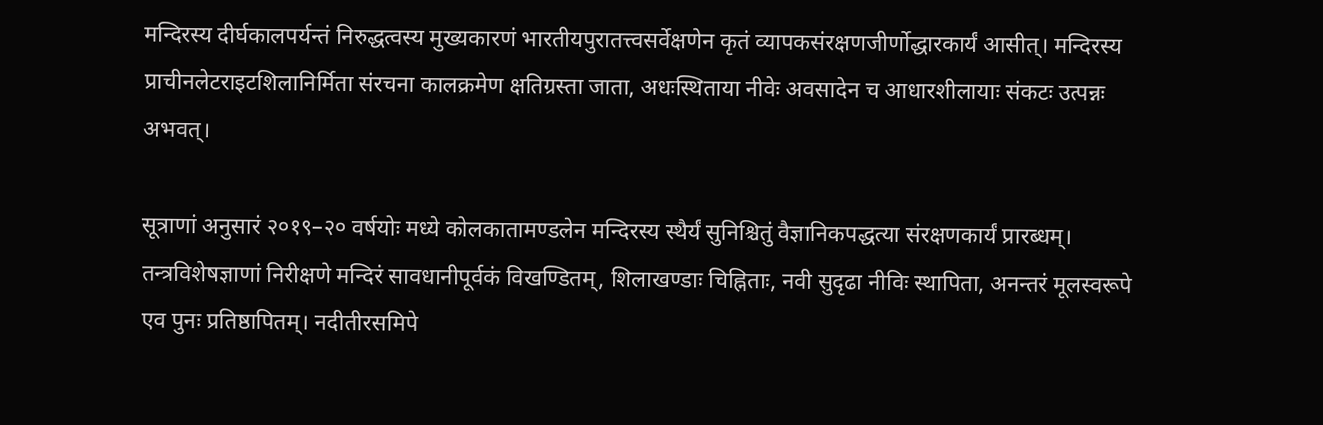मन्दिरस्य दीर्घकालपर्यन्तं निरुद्धत्वस्य मुख्यकारणं भारतीयपुरातत्त्वसर्वेक्षणेन कृतं व्यापकसंरक्षणजीर्णोद्धारकार्यं आसीत्। मन्दिरस्य प्राचीनलेटराइटशिलानिर्मिता संरचना कालक्रमेण क्षतिग्रस्ता जाता, अधःस्थिताया नीवेः अवसादेन च आधारशीलायाः संकटः उत्पन्नः अभवत्।

सूत्राणां अनुसारं २०१९–२० वर्षयोः मध्ये कोलकातामण्डलेन मन्दिरस्य स्थैर्यं सुनिश्चितुं वैज्ञानिकपद्धत्या संरक्षणकार्यं प्रारब्धम्। तन्त्रविशेषज्ञाणां निरीक्षणे मन्दिरं सावधानीपूर्वकं विखण्डितम्, शिलाखण्डाः चिह्निताः, नवी सुदृढा नीविः स्थापिता, अनन्तरं मूलस्वरूपे एव पुनः प्रतिष्ठापितम्। नदीतीरसमिपे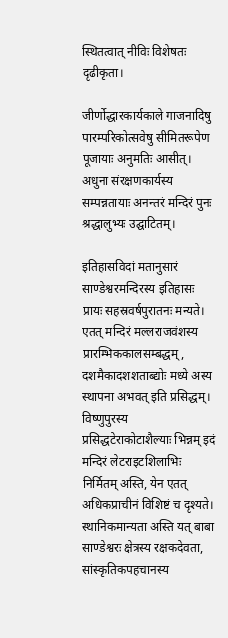स्थितत्वात् नीविः विशेषतः दृढीकृता।

जीर्णोद्धारकार्यकाले गाजनादिषु पारम्परिकोत्सवेषु सीमितरूपेण पूजायाः अनुमतिः आसीत्। अधुना संरक्षणकार्यस्य सम्पन्नतायाः अनन्तरं मन्दिरं पुनः श्रद्धालुभ्यः उद्घाटितम्।

इतिहासविदां मतानुसारं साण्डेश्वरमन्दिरस्य इतिहासः प्रायः सहस्रवर्षपुरातनः मन्यते। एतत् मन्दिरं मल्लराजवंशस्य प्रारम्भिककालसम्बद्धम्, दशमैकादशशताब्द्योः मध्ये अस्य स्थापना अभवत् इति प्रसिद्धम्। विष्णुपुरस्य प्रसिद्धटेराकोटाशैल्याः भिन्नम् इदं मन्दिरं लेटराइटशिलाभिः निर्मितम् अस्ति, येन एतत् अधिकप्राचीनं विशिष्टं च दृश्यते। स्थानिकमान्यता अस्ति यत् बाबा साण्डेश्वरः क्षेत्रस्य रक्षकदेवता, सांस्कृतिकपहचानस्य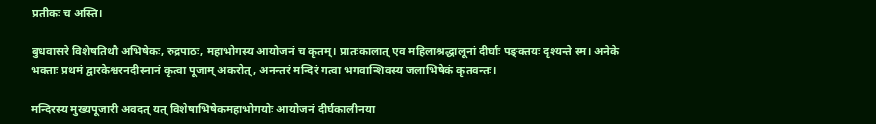प्रतीकः च अस्ति।

बुधवासरे विशेषतिथौ अभिषेकः, रुद्रपाठः, महाभोगस्य आयोजनं च कृतम्। प्रातःकालात् एव महिलाश्रद्धालूनां दीर्घाः पङ्क्तयः दृश्यन्ते स्म। अनेके भक्ताः प्रथमं द्वारकेश्वरनदीस्नानं कृत्वा पूजाम् अकरोत्, अनन्तरं मन्दिरं गत्वा भगवान्शिवस्य जलाभिषेकं कृतवन्तः।

मन्दिरस्य मुख्यपूजारी अवदत् यत् विशेषाभिषेकमहाभोगयोः आयोजनं दीर्घकालीनया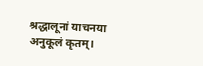श्रद्धालूनां याचनया अनुकूलं कृतम्।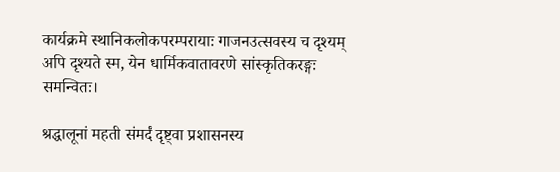कार्यक्रमे स्थानिकलोकपरम्परायाः गाजनउत्सवस्य च दृश्यम् अपि दृश्यते स्म, येन धार्मिकवातावरणे सांस्कृतिकरङ्गः समन्वितः।

श्रद्धालूनां महती संमर्दं दृष्ट्वा प्रशासनस्य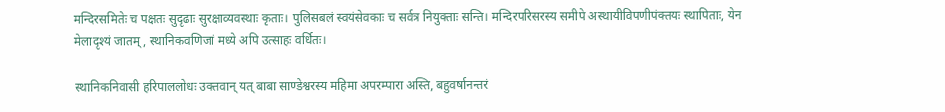मन्दिरसमितेः च पक्षतः सुदृढाः सुरक्षाव्यवस्थाः कृताः। पुलिसबलं स्वयंसेवकाः च सर्वत्र नियुक्ताः सन्ति। मन्दिरपरिसरस्य समीपे अस्थायीविपणीपंक्तयः स्थापिताः, येन मेलादृश्यं जातम्, स्थानिकवणिजां मध्ये अपि उत्साहः वर्धितः।

स्थानिकनिवासी हरिपाललोधः उक्तवान् यत् बाबा साण्डेश्वरस्य महिमा अपरम्पारा अस्ति, बहुवर्षानन्तरं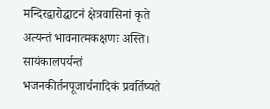मन्दिरद्वारोद्घाटनं क्षेत्रवासिनां कृते अत्यन्तं भावनात्मकक्षणः अस्ति। सायंकालपर्यन्तं भजनकीर्तनपूजार्चनादिकं प्रवर्तिष्यते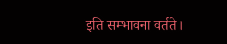इति सम्भावना वर्तते।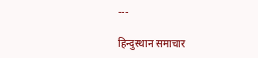---

हिन्दुस्थान समाचार